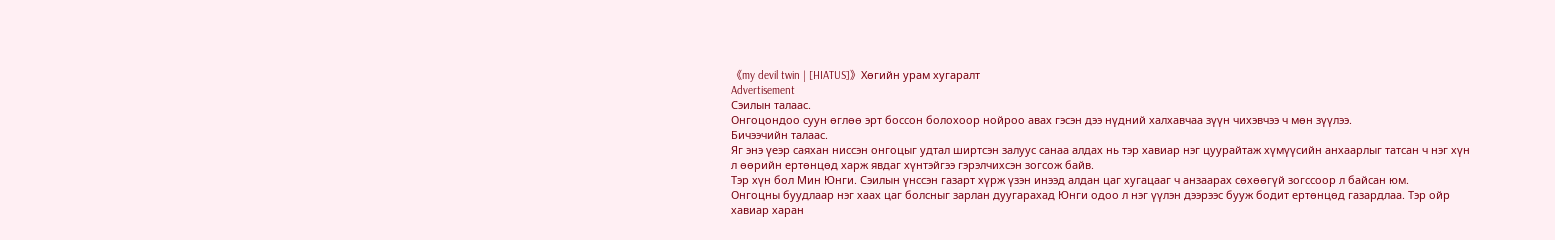《my devil twin | [HIATUS]》Хөгийн урам хугаралт
Advertisement
Сэилын талаас.
Онгоцондоо суун өглөө эрт боссон болохоор нойроо авах гэсэн дээ нүдний халхавчаа зүүн чихэвчээ ч мөн зүүлээ.
Бичээчийн талаас.
Яг энэ үеэр саяхан ниссэн онгоцыг удтал ширтсэн залуус санаа алдах нь тэр хавиар нэг цуурайтаж хүмүүсийн анхаарлыг татсан ч нэг хүн л өөрийн ертөнцөд харж явдаг хүнтэйгээ гэрэлчихсэн зогсож байв.
Тэр хүн бол Мин Юнги. Сэилын үнссэн газарт хүрж үзэн инээд алдан цаг хугацааг ч анзаарах сөхөөгүй зогссоор л байсан юм.
Онгоцны буудлаар нэг хаах цаг болсныг зарлан дуугарахад Юнги одоо л нэг үүлэн дээрээс бууж бодит ертөнцөд газардлаа. Тэр ойр хавиар харан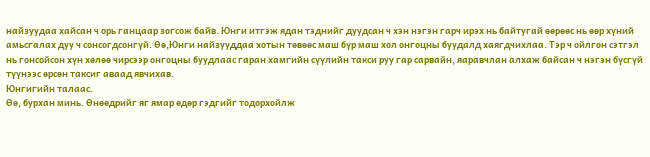найзуудаа хайсан ч орь ганцаар зогсож байв. Юнги итгэж ядан тэднийг дуудсан ч хэн нэгэн гарч ирэх нь байтугай өөрөөс нь өөр хүний амьсгалах дуу ч сонсогдсонгүй. Өө,Юнги найзууддаа хотын төвөөс маш бүр маш хол онгоцны буудалд хаягдчихлаа. Тэр ч ойлгон сэтгэл нь гонсойсон хүн хөлөө чирсээр онгоцны буудлаас гаран хамгийн сүүлийн такси руу гар сарвайн, яаравчлан алхаж байсан ч нэгэн бүсгүй түүнээс өрсөн таксиг аваад явчихав.
Юнгигийн талаас.
Өө, бурхан минь. Өнөөдрийг яг ямар өдөр гэдгийг тодорхойлж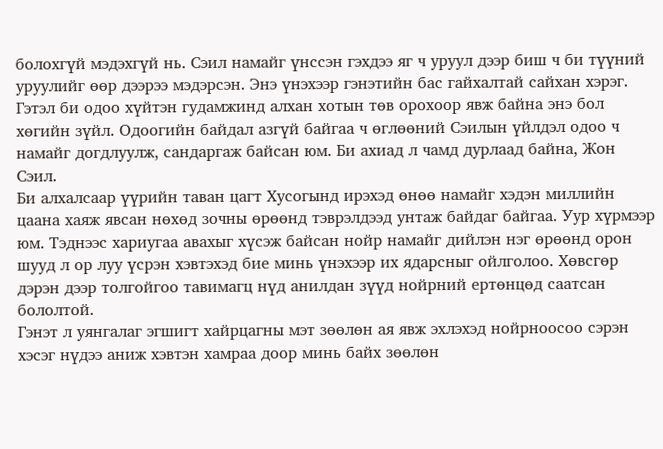болохгүй мэдэхгүй нь. Сэил намайг үнссэн гэхдээ яг ч уруул дээр биш ч би түүний уруулийг өөр дээрээ мэдэрсэн. Энэ үнэхээр гэнэтийн бас гайхалтай сайхан хэрэг. Гэтэл би одоо хүйтэн гудамжинд алхан хотын төв орохоор явж байна энэ бол хөгийн зүйл. Одоогийн байдал азгүй байгаа ч өглөөний Сэилын үйлдэл одоо ч намайг догдлуулж, сандаргаж байсан юм. Би ахиад л чамд дурлаад байна, Жон Сэил.
Би алхалсаар үүрийн таван цагт Хусогынд ирэхэд өнөө намайг хэдэн миллийн цаана хаяж явсан нөхөд зочны өрөөнд тэврэлдээд унтаж байдаг байгаа. Уур хүрмээр юм. Тэднээс хариугаа авахыг хүсэж байсан нойр намайг дийлэн нэг өрөөнд орон шууд л ор луу үсрэн хэвтэхэд бие минь үнэхээр их ядарсныг ойлголоо. Хөвсгөр дэрэн дээр толгойгоо тавимагц нүд анилдан зүүд нойрний ертөнцөд саатсан бололтой.
Гэнэт л уянгалаг эгшигт хайрцагны мэт зөөлөн ая явж эхлэхэд нойрноосоо сэрэн хэсэг нүдээ аниж хэвтэн хамраа доор минь байх зөөлөн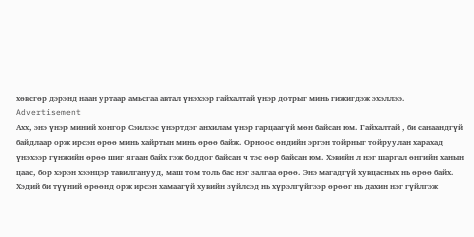хөвсгөр дэрэнд наан уртаар амьсгаа автал үнэхээр гайхалтай үнэр дотрыг минь гижигдэж эхэллээ.
Advertisement
Ахх, энэ үнэр миний хонгор Сэилээс үнэртдэг анхилам үнэр гарцаагүй мөн байсан юм. Гайхалтай , би санаандгүй байдлаар орж ирсэн өрөө минь хайртын минь өрөө байж. Орноос өндийн эргэн тойрныг тойруулан харахад үнэхээр гүнжийн өрөө шиг ягаан байх гэж боддог байсан ч тэс өөр байсан юм. Хэвийн л нэг шаргал өнгийн ханын цаас, бор хэрэн хээнцэр тавилганууд, маш том толь бас нэг залгаа өрөө. Энэ магадгүй хувцасных нь өрөө байх. Хэдий би түүний өрөөнд орж ирсэн хамаагүй хувийн зүйлсэд нь хүрэлгүйгээр өрөөг нь дахин нэг гүйлгэж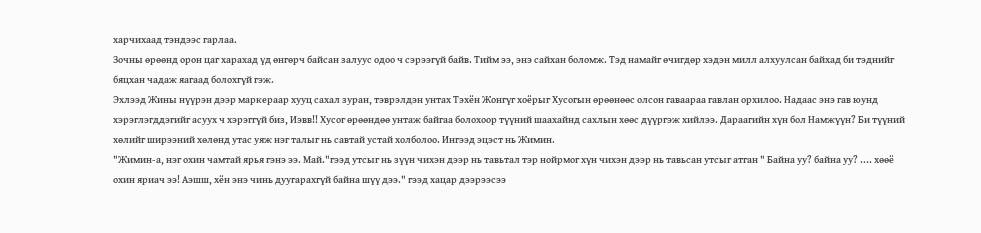харчихаад тэндээс гарлаа.
Зочны өрөөнд орон цаг харахад үд өнгөрч байсан залуус одоо ч сэрээгүй байв. Тийм ээ, энэ сайхан боломж. Тэд намайг өчигдөр хэдэн милл алхуулсан байхад би тэднийг бяцхан чадаж яагаад болохгүй гэж.
Эхлээд Жины нүүрэн дээр маркераар хууц сахал зуран, тэврэлдэн унтах Тэхён Жонгүг хоёрыг Хусогын өрөөнөөс олсон гаваараа гавлан орхилоо. Надаас энэ гав юунд хэрэглэгддэгийг асуух ч хэрэггүй биз, Иэвв!! Хусог өрөөндөө унтаж байгаа болохоор түүний шаахайнд сахлын хөөс дүүргэж хийлээ. Дараагийн хүн бол Намжүүн? Би түүний хөлийг ширээний хөлөнд утас уяж нэг талыг нь савтай устай холболоо. Ингээд эцэст нь Жимин.
"Жимин-а, нэг охин чамтай ярья гэнэ ээ. Май."гээд утсыг нь зүүн чихэн дээр нь тавьтал тэр нойрмог хүн чихэн дээр нь тавьсан утсыг атган " Байна уу? байна уу? .... хөөё охин яриач ээ! Аэшш, хён энэ чинь дуугарахгүй байна шүү дээ." гээд хацар дээрээсээ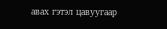авах гэтэл цавуугаар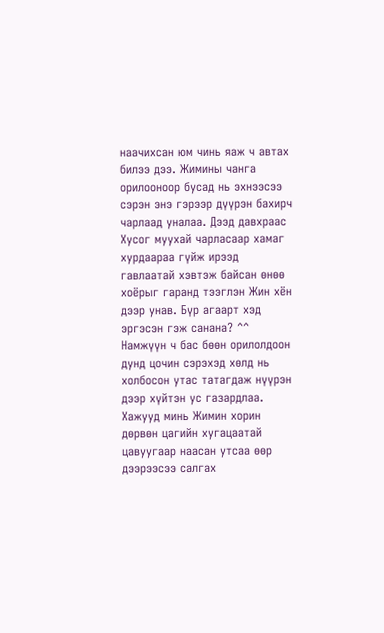наачихсан юм чинь яаж ч автах билээ дээ. Жимины чанга орилооноор бусад нь эхнээсээ сэрэн энэ гэрээр дүүрэн бахирч чарлаад уналаа. Дээд давхраас Хусог муухай чарласаар хамаг хурдаараа гүйж ирээд гавлаатай хэвтэж байсан өнөө хоёрыг гаранд тээглэн Жин хён дээр унав. Бүр агаарт хэд эргэсэн гэж санана? ^^ Намжүүн ч бас бөөн орилолдоон дунд цочин сэрэхэд хөлд нь холбосон утас татагдаж нүүрэн дээр хүйтэн ус газардлаа. Хажууд минь Жимин хорин дөрвөн цагийн хугацаатай цавуугаар наасан утсаа өөр дээрээсээ салгах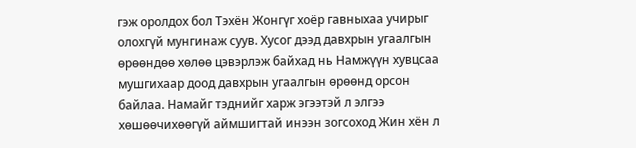гэж оролдох бол Тэхён Жонгүг хоёр гавныхаа учирыг олохгүй мунгинаж суув. Хусог дээд давхрын угаалгын өрөөндөө хөлөө цэвэрлэж байхад нь Намжүүн хувцсаа мушгихаар доод давхрын угаалгын өрөөнд орсон байлаа. Намайг тэднийг харж эгээтэй л элгээ хөшөөчихөөгүй аймшигтай инээн зогсоход Жин хён л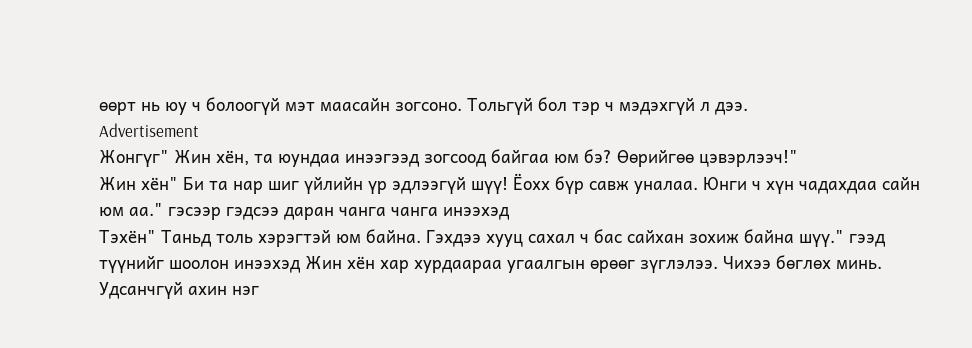өөрт нь юу ч болоогүй мэт маасайн зогсоно. Тольгүй бол тэр ч мэдэхгүй л дээ.
Advertisement
Жонгүг" Жин хён, та юундаа инээгээд зогсоод байгаа юм бэ? Өөрийгөө цэвэрлээч!"
Жин хён" Би та нар шиг үйлийн үр эдлээгүй шүү! Ёохх бүр савж уналаа. Юнги ч хүн чадахдаа сайн юм аа." гэсээр гэдсээ даран чанга чанга инээхэд
Тэхён" Таньд толь хэрэгтэй юм байна. Гэхдээ хууц сахал ч бас сайхан зохиж байна шүү." гээд түүнийг шоолон инээхэд Жин хён хар хурдаараа угаалгын өрөөг зүглэлээ. Чихээ бөглөх минь. Удсанчгүй ахин нэг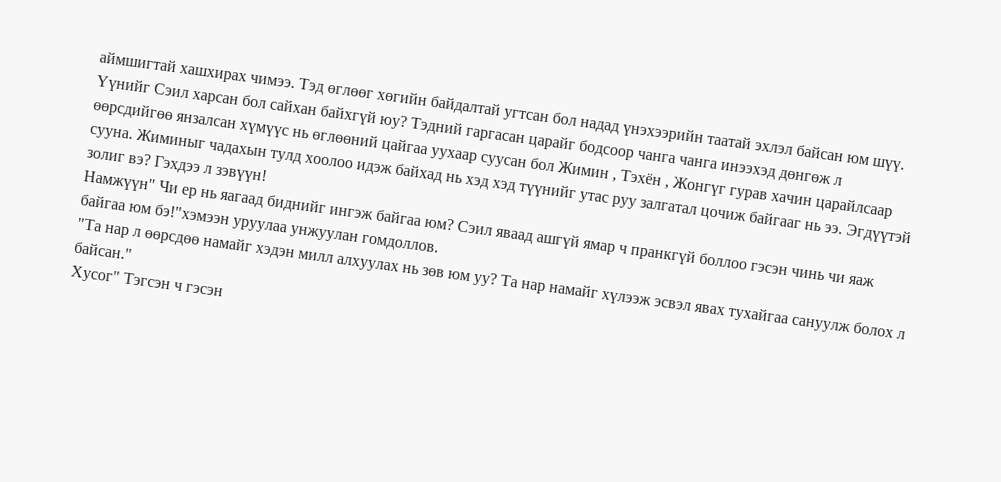аймшигтай хашхирах чимээ. Тэд өглөөг хөгийн байдалтай угтсан бол надад үнэхээрийн таатай эхлэл байсан юм шүү. Үүнийг Сэил харсан бол сайхан байхгүй юу? Тэдний гаргасан царайг бодсоор чанга чанга инээхэд дөнгөж л өөрсдийгөө янзалсан хүмүүс нь өглөөний цайгаа уухаар суусан бол Жимин , Тэхён , Жонгүг гурав хачин царайлсаар сууна. Жиминыг чадахын тулд хоолоо идэж байхад нь хэд хэд түүнийг утас руу залгатал цочиж байгааг нь ээ. Эгдүүтэй золиг вэ? Гэхдээ л зэвүүн!
Намжүүн" Чи ер нь яагаад биднийг ингэж байгаа юм? Сэил яваад ашгүй ямар ч пранкгүй боллоо гэсэн чинь чи яаж байгаа юм бэ!"хэмээн уруулаа унжуулан гомдоллов.
"Та нар л өөрсдөө намайг хэдэн милл алхуулах нь зөв юм уу? Та нар намайг хүлээж эсвэл явах тухайгаа сануулж болох л байсан."
Хусог" Тэгсэн ч гэсэн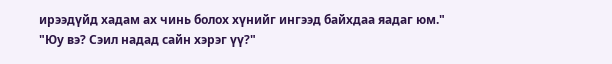ирээдүйд хадам ах чинь болох хүнийг ингээд байхдаа яадаг юм."
"Юу вэ? Сэил надад сайн хэрэг үү?"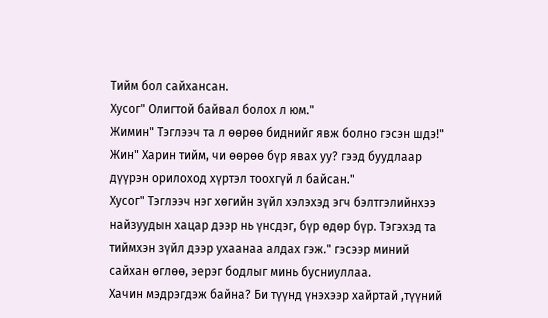Тийм бол сайхансан.
Хусог" Олигтой байвал болох л юм."
Жимин" Тэглээч та л өөрөө биднийг явж болно гэсэн шдэ!"
Жин" Харин тийм, чи өөрөө бүр явах уу? гээд буудлаар дүүрэн орилоход хүртэл тоохгүй л байсан."
Хусог" Тэглээч нэг хөгийн зүйл хэлэхэд эгч бэлтгэлийнхээ найзуудын хацар дээр нь үнсдэг, бүр өдөр бүр. Тэгэхэд та тиймхэн зүйл дээр ухаанаа алдах гэж." гэсээр миний сайхан өглөө, эерэг бодлыг минь бусниуллаа.
Хачин мэдрэгдэж байна? Би түүнд үнэхээр хайртай ,түүний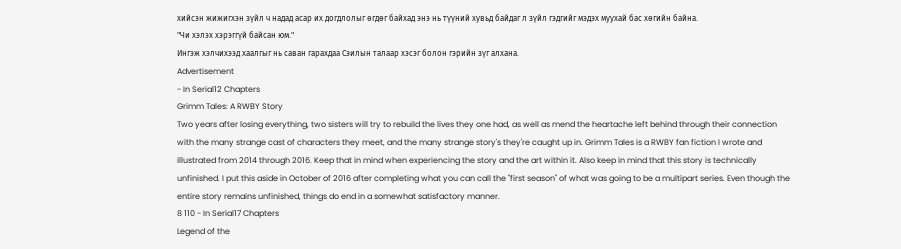хийсэн жижигхэн зүйл ч надад асар их догдлолыг өгдөг байхад энэ нь түүний хувьд байдаг л зүйл гэдгийг мэдэх муухай бас хөгийн байна.
"Чи хэлэх хэрэггүй байсан юм."
Ингэж хэлчихээд хаалгыг нь саван гарахдаа Сэилын талаар хэсэг болон гэрийн зүг алхана.
Advertisement
- In Serial12 Chapters
Grimm Tales: A RWBY Story
Two years after losing everything, two sisters will try to rebuild the lives they one had, as well as mend the heartache left behind through their connection with the many strange cast of characters they meet, and the many strange story's they're caught up in. Grimm Tales is a RWBY fan fiction I wrote and illustrated from 2014 through 2016. Keep that in mind when experiencing the story and the art within it. Also keep in mind that this story is technically unfinished. I put this aside in October of 2016 after completing what you can call the "first season" of what was going to be a multipart series. Even though the entire story remains unfinished, things do end in a somewhat satisfactory manner.
8 110 - In Serial17 Chapters
Legend of the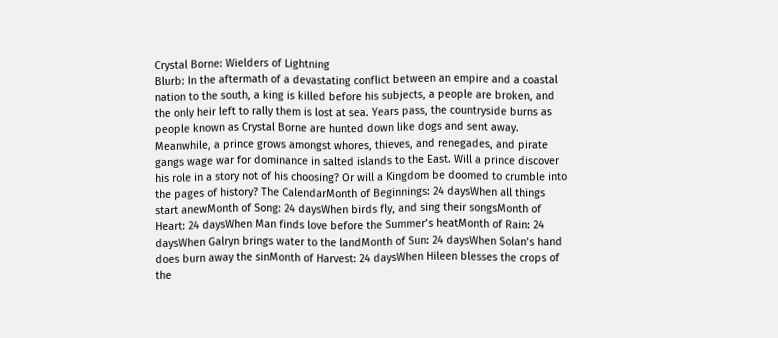Crystal Borne: Wielders of Lightning
Blurb: In the aftermath of a devastating conflict between an empire and a coastal nation to the south, a king is killed before his subjects, a people are broken, and the only heir left to rally them is lost at sea. Years pass, the countryside burns as people known as Crystal Borne are hunted down like dogs and sent away. Meanwhile, a prince grows amongst whores, thieves, and renegades, and pirate gangs wage war for dominance in salted islands to the East. Will a prince discover his role in a story not of his choosing? Or will a Kingdom be doomed to crumble into the pages of history? The CalendarMonth of Beginnings: 24 daysWhen all things start anewMonth of Song: 24 daysWhen birds fly, and sing their songsMonth of Heart: 24 daysWhen Man finds love before the Summer’s heatMonth of Rain: 24 daysWhen Galryn brings water to the landMonth of Sun: 24 daysWhen Solan’s hand does burn away the sinMonth of Harvest: 24 daysWhen Hileen blesses the crops of the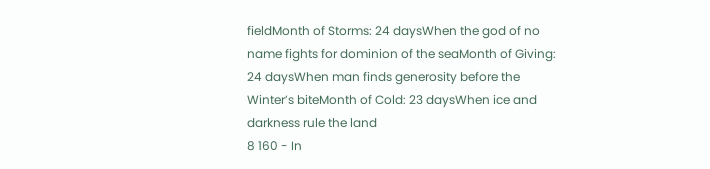fieldMonth of Storms: 24 daysWhen the god of no name fights for dominion of the seaMonth of Giving: 24 daysWhen man finds generosity before the Winter’s biteMonth of Cold: 23 daysWhen ice and darkness rule the land
8 160 - In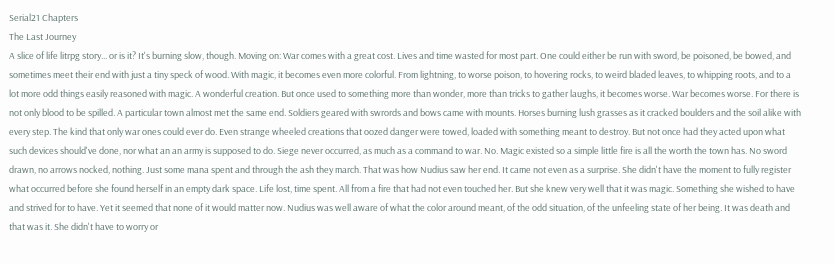Serial21 Chapters
The Last Journey
A slice of life litrpg story... or is it? It's burning slow, though. Moving on: War comes with a great cost. Lives and time wasted for most part. One could either be run with sword, be poisoned, be bowed, and sometimes meet their end with just a tiny speck of wood. With magic, it becomes even more colorful. From lightning, to worse poison, to hovering rocks, to weird bladed leaves, to whipping roots, and to a lot more odd things easily reasoned with magic. A wonderful creation. But once used to something more than wonder, more than tricks to gather laughs, it becomes worse. War becomes worse. For there is not only blood to be spilled. A particular town almost met the same end. Soldiers geared with swrords and bows came with mounts. Horses burning lush grasses as it cracked boulders and the soil alike with every step. The kind that only war ones could ever do. Even strange wheeled creations that oozed danger were towed, loaded with something meant to destroy. But not once had they acted upon what such devices should've done, nor what an an army is supposed to do. Siege never occurred, as much as a command to war. No. Magic existed so a simple little fire is all the worth the town has. No sword drawn, no arrows nocked, nothing. Just some mana spent and through the ash they march. That was how Nudius saw her end. It came not even as a surprise. She didn't have the moment to fully register what occurred before she found herself in an empty dark space. Life lost, time spent. All from a fire that had not even touched her. But she knew very well that it was magic. Something she wished to have and strived for to have. Yet it seemed that none of it would matter now. Nudius was well aware of what the color around meant, of the odd situation, of the unfeeling state of her being. It was death and that was it. She didn't have to worry or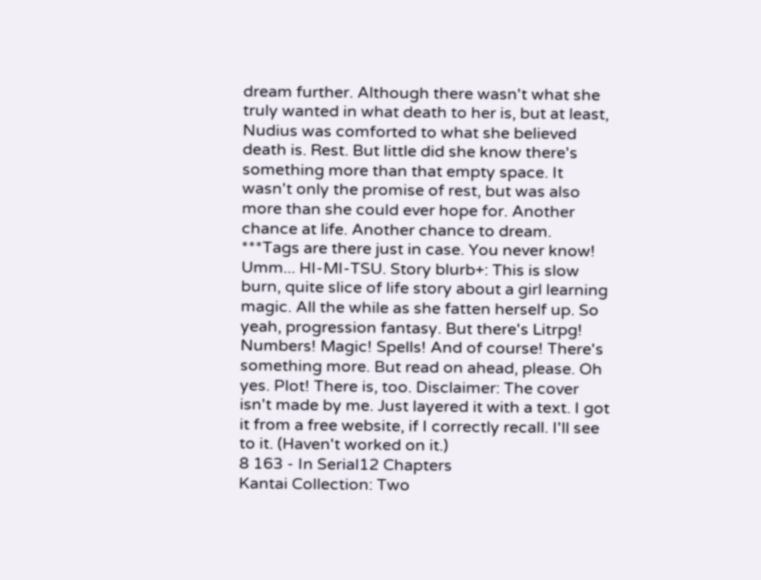dream further. Although there wasn't what she truly wanted in what death to her is, but at least, Nudius was comforted to what she believed death is. Rest. But little did she know there's something more than that empty space. It wasn't only the promise of rest, but was also more than she could ever hope for. Another chance at life. Another chance to dream. ***Tags are there just in case. You never know! Umm... HI-MI-TSU. Story blurb+: This is slow burn, quite slice of life story about a girl learning magic. All the while as she fatten herself up. So yeah, progression fantasy. But there's Litrpg! Numbers! Magic! Spells! And of course! There's something more. But read on ahead, please. Oh yes. Plot! There is, too. Disclaimer: The cover isn't made by me. Just layered it with a text. I got it from a free website, if I correctly recall. I'll see to it. (Haven't worked on it.)
8 163 - In Serial12 Chapters
Kantai Collection: Two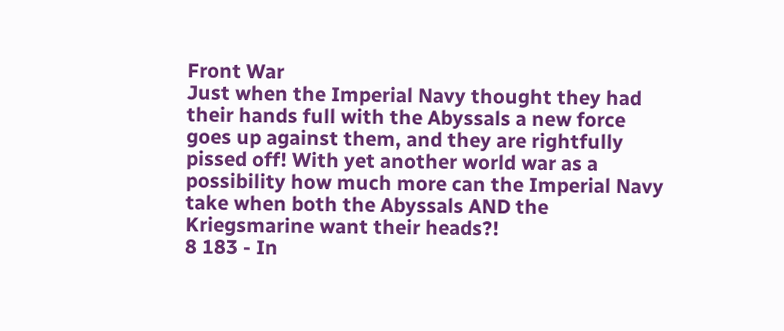Front War
Just when the Imperial Navy thought they had their hands full with the Abyssals a new force goes up against them, and they are rightfully pissed off! With yet another world war as a possibility how much more can the Imperial Navy take when both the Abyssals AND the Kriegsmarine want their heads?!
8 183 - In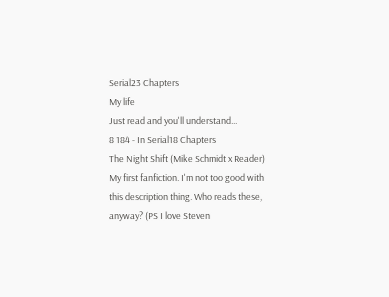Serial23 Chapters
My life
Just read and you'll understand...
8 184 - In Serial18 Chapters
The Night Shift (Mike Schmidt x Reader)
My first fanfiction. I'm not too good with this description thing. Who reads these, anyway? (PS I love Steven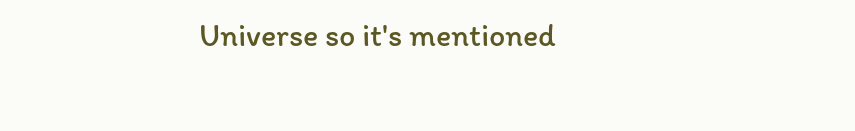Universe so it's mentioned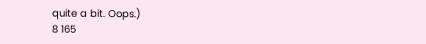quite a bit. Oops.)
8 165